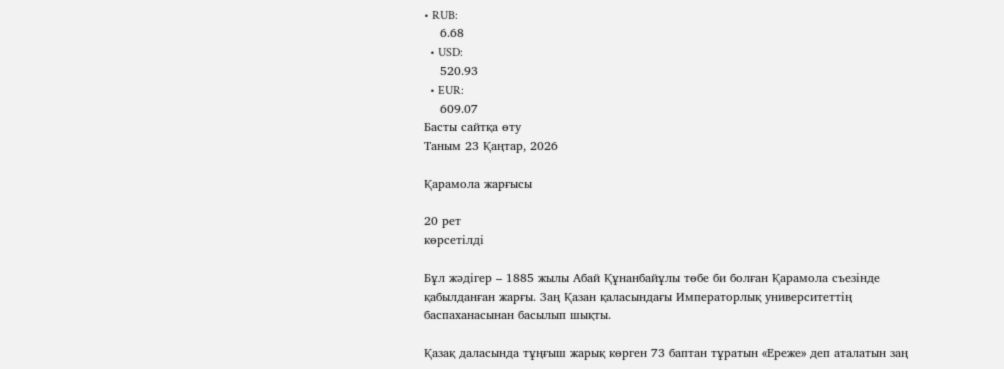• RUB:
    6.68
  • USD:
    520.93
  • EUR:
    609.07
Басты сайтқа өту
Таным 23 Қаңтар, 2026

Қарамола жарғысы

20 рет
көрсетілді

Бұл жәдігер – 1885 жылы Абай Құнанбайұлы төбе би болған Қарамола съезінде қабылданған жарғы. Заң Қазан қаласындағы Императорлық университеттің баспаханасынан басылып шықты.

Қазақ даласында тұңғыш жарық көрген 73 баптан тұратын «Ереже» деп аталатын заң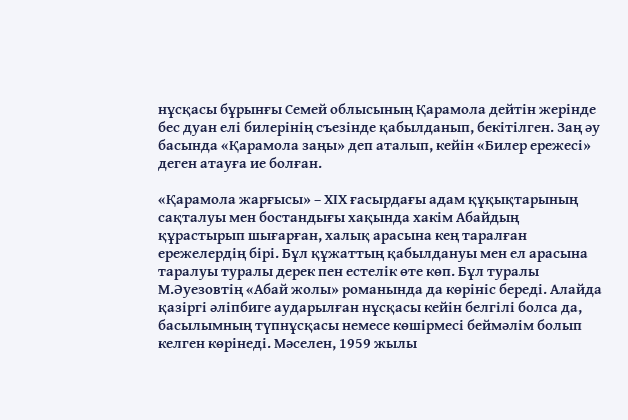нұсқасы бұрынғы Семей облысының Қарамола дейтін жерінде бес дуан елі билерінің съезінде қабылданып, бекітілген. Заң әу басында «Қарамола заңы» деп аталып, кейін «Билер ережесі» деген атауға ие болған.

«Қарамола жарғысы» – ХІХ ғасырдағы адам құқықтарының сақталуы мен бостандығы хақында хакім Абайдың құрастырып шығарған, халық арасына кең таралған ережелердің бірі. Бұл құжаттың қабылдануы мен ел арасына таралуы туралы дерек пен естелік өте көп. Бұл туралы М.Әуезовтің «Абай жолы» романында да көрініс береді. Алайда қазіргі әліпбиге аударылған нұсқасы кейін белгілі болса да, басылымның түпнұсқасы немесе көшірмесі беймәлім болып келген көрінеді. Мәселен, 1959 жылы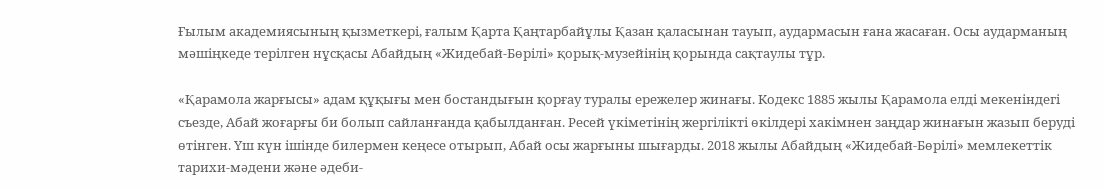Ғылым академиясының қызметкері, ғалым Қарта Қаңтарбайұлы Қазан қаласынан тауып, аудармасын ғана жасаған. Осы аударманың мәшіңкеде терілген нұсқасы Абайдың «Жидебай-Бөрілі» қорық-музейінің қорында сақтаулы тұр.

«Қарамола жарғысы» адам құқығы мен бостандығын қорғау туралы ережелер жинағы. Кодекс 1885 жылы Қарамола елді мекеніндегі съезде, Абай жоғарғы би болып сайланғанда қабылданған. Ресей үкіметінің жергілікті өкілдері хакімнен заңдар жинағын жазып беруді өтінген. Үш күн ішінде билермен кеңесе отырып, Абай осы жарғыны шығарды. 2018 жылы Абайдың «Жидебай-Бөрілі» мемлекеттік тарихи-мәдени және әдеби-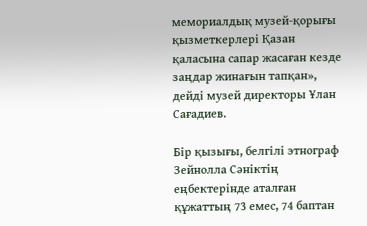мемориалдық музей-қорығы қызметкерлері Қазан қаласына сапар жасаған кезде заңдар жинағын тапқан», дейді музей директоры Ұлан Сағадиев.

Бір қызығы, белгілі этнограф Зейнолла Сәніктің еңбектерінде аталған құжаттың 73 емес, 74 баптан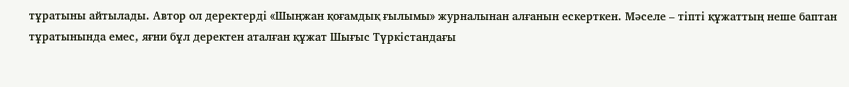тұратыны айтылады. Автор ол деректерді «Шыңжан қоғамдық ғылымы» журналынан алғанын ескерткен. Мәселе – тіпті құжаттың неше баптан тұратынында емес, яғни бұл деректен аталған құжат Шығыс Түркістандағы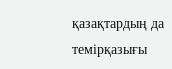қазақтардың да темірқазығы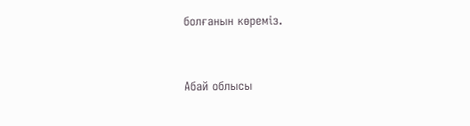болғанын көреміз.



Абай облысы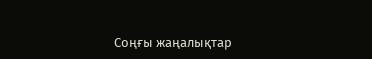Соңғы жаңалықтар